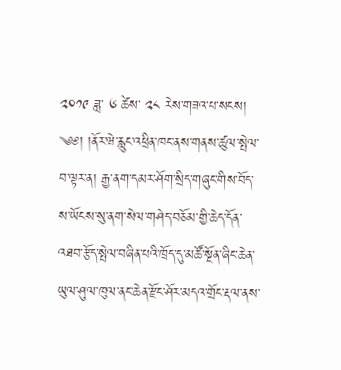༢༠༡༩ ཟླ་ ༦ ཚེས་ ༢༨ རེས་གཟའ་པ་སངས།
༄༅། །ནོར་ཝེ་རླུང་འཕྲིན་ཁང་ནས་གནས་ཚུལ་སྤེལ་བ་ལྟར་ན། རྒྱ་ནག་དམར་ཤོག་སྲིད་གཞུང་གིས་བོད་ས་ཡོངས་སུ་ནག་སེལ་གཤེད་བཅོམ་གྱི་ཆེད་དོན་འཐབ་རྩོད་སྤེལ་བཞིན་པའི་ཁྲོད་དུ་མཚོ་སྔོན་ཞིང་ཆེན་ཡུལ་ཤུལ་ཁུལ་ནང་ཆེན་རྫོང་ཤོར་མདའ་གྲོང་རྡལ་ནས་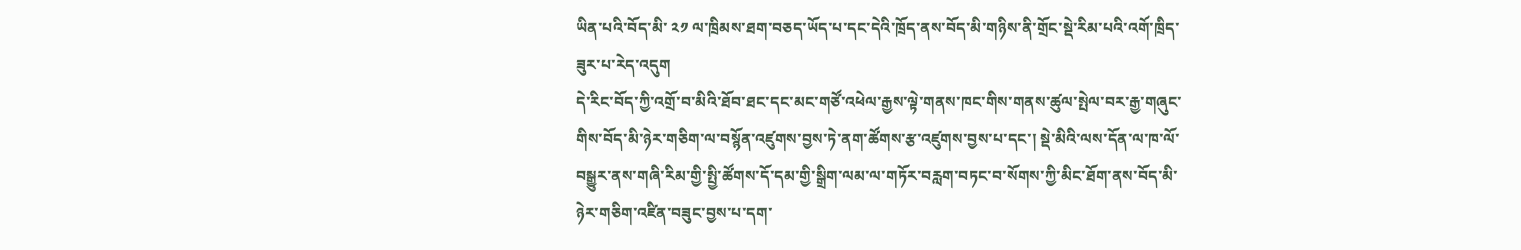ཡིན་པའི་བོད་མི་ ༢༡ ལ་ཁྲིམས་ཐག་བཅད་ཡོད་པ་དང་དེའི་ཁྲོད་ནས་བོད་མི་གཉིས་ནི་གྲོང་སྡེ་རིམ་པའི་འགོ་ཁྲིད་ཟུར་པ་རེད་འདུག
དེ་རིང་བོད་ཀྱི་འགྲོ་བ་མིའི་ཐོབ་ཐང་དང་མང་གཙོ་འཕེལ་རྒྱས་ལྟེ་གནས་ཁང་གིས་གནས་ཚུལ་སྤེལ་བར་རྒྱ་གཞུང་གིས་བོད་མི་ཉེར་གཅིག་ལ་བསྙོན་འཛུགས་བྱས་ཏེ་ནག་ཚོགས་རྩ་འཛུགས་བྱས་པ་དང་། སྡེ་མིའི་ལས་དོན་ལ་ཁ་ལོ་བསྒྱུར་ནས་གཞི་རིམ་གྱི་སྤྱི་ཚོགས་དོ་དམ་གྱི་སྒྲིག་ལམ་ལ་གཏོར་བརླག་བཏང་བ་སོགས་ཀྱི་མིང་ཐོག་ནས་བོད་མི་ཉེར་གཅིག་འཛིན་བཟུང་བྱས་པ་དག་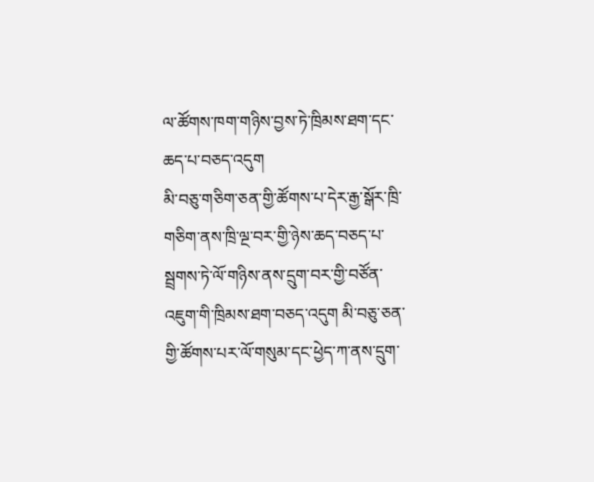ལ་ཚོགས་ཁག་གཉིས་བྱས་ཏེ་ཁྲིམས་ཐག་དང་ཆད་པ་བཅད་འདུག
མི་བཅུ་གཅིག་ཅན་གྱི་ཚོགས་པ་དེར་རྒྱ་སྒོར་ཁྲི་གཅིག་ནས་ཁྲི་ལྔ་བར་གྱི་ཉེས་ཆད་བཅད་པ་སྦྲགས་ཏེ་ལོ་གཉིས་ནས་དྲུག་བར་གྱི་བཙོན་འཇུག་གི་ཁྲིམས་ཐག་བཅད་འདུག མི་བཅུ་ཅན་གྱི་ཚོགས་པར་ལོ་གསུམ་དང་ཕྱེད་ཀ་ནས་དྲུག་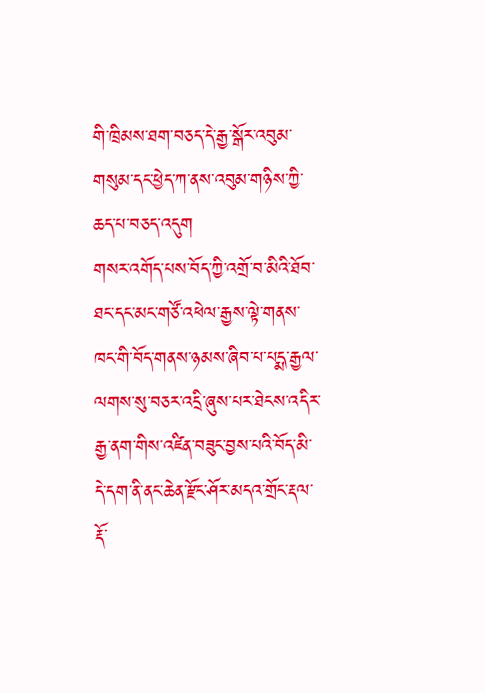གི་ཁྲིམས་ཐག་བཅད་དེ་རྒྱ་སྒོར་འབུམ་གསུམ་དང་ཕྱེད་ཀ་ནས་འབུམ་གཉིས་ཀྱི་ཆད་པ་བཅད་འདུག
གསར་འགོད་པས་བོད་ཀྱི་འགྲོ་བ་མིའི་ཐོབ་ཐང་དང་མང་གཙོ་འཕེལ་རྒྱས་ལྟེ་གནས་ཁང་གི་བོད་གནས་ཉམས་ཞིབ་པ་པདྨ་རྒྱལ་ལགས་སུ་བཅར་འདྲི་ཞུས་པར་ཐེངས་འདིར་རྒྱ་ནག་གིས་འཛིན་བཟུང་བྱས་པའི་བོད་མི་དེ་དག་ནི་ནང་ཆེན་རྫོང་ཤོར་མདའ་གྲོང་རྡལ་རྡོ་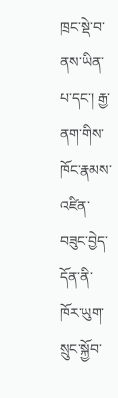ཁྲང་སྡེ་བ་ནས་ཡིན་པ་དང་། རྒྱ་ནག་གིས་ཁོང་རྣམས་འཛིན་བཟུང་བྱེད་དོན་ནི་ཁོར་ཡུག་སྲུང་སྐྱོབ་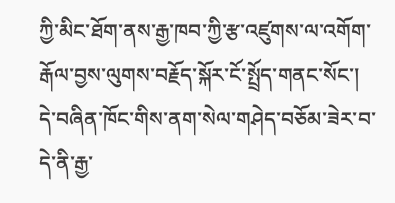ཀྱི་མིང་ཐོག་ནས་རྒྱ་ཁབ་ཀྱི་རྩ་འཛུགས་ལ་འགོག་རྒོལ་བྱས་ལུགས་བརྗོད་སྐོར་ངོ་སྤྲོད་གནང་སོང་།
དེ་བཞིན་ཁོང་གིས་ནག་སེལ་གཤེད་བཅོམ་ཟེར་བ་དེ་ནི་རྒྱ་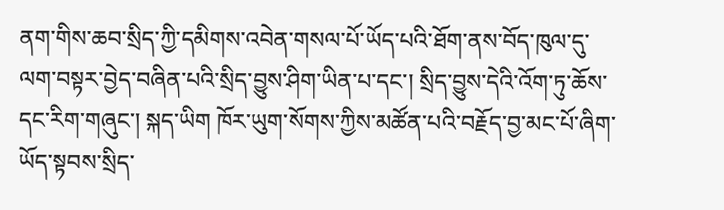ནག་གིས་ཆབ་སྲིད་ཀྱི་དམིགས་འབེན་གསལ་པོ་ཡོད་པའི་ཐོག་ནས་བོད་ཁུལ་དུ་ལག་བསྟར་བྱེད་བཞིན་པའི་སྲིད་བྱུས་ཤིག་ཡིན་པ་དང་། སྲིད་བྱུས་དེའི་འོག་ཏུ་ཆོས་དང་རིག་གཞུང་། སྐད་ཡིག ཁོར་ཡུག་སོགས་ཀྱིས་མཚོན་པའི་བརྗོད་བྱ་མང་པོ་ཞིག་ཡོད་སྟབས་སྲིད་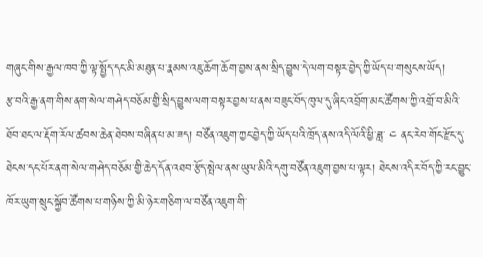གཞུང་གིས་རྒྱལ་ཁབ་ཀྱི་ལྟ་སྤྱོད་དང་མི་མཐུན་པ་རྣམས་འཇུ་ཆོག་ཆོག་བྱས་ནས་སྲིད་བྱུས་དེ་ལག་བསྟར་བྱེད་ཀྱི་ཡོད་པ་གསུངས་ཡོད།
རྩ་བའི་རྒྱ་ནག་གིས་ནག་སེལ་གཤེད་བཅོམ་གྱི་སྲིད་བྱུས་ལག་བསྟར་བྱས་པ་ནས་བཟུང་བོད་ཁུལ་དུ་ཞིང་འབྲོག་མང་ཚོགས་ཀྱི་འགྲོ་བ་མིའི་ཐོབ་ཐང་ལ་རྡོག་རོལ་ཚབས་ཆེན་ཐེབས་བཞིན་པ་མ་ཟད། བཙོན་འཇུག་ཀྱང་བྱེད་ཀྱི་ཡོད་པའི་ཁྲོད་ནས་འདི་ལོའི་ཕྱི་ཟླ་ ༤ ནང་རེབ་གོང་རྫོང་དུ་ཐེངས་དང་པོར་ནག་སེལ་གཤེད་བཅོམ་གྱི་ཆེད་དོན་འཐབ་རྩོད་སྤེལ་ནས་ཡུལ་མིའི་དགུ་བཙོན་འཇུག་བྱས་པ་ལྟར། ཐེངས་འདིར་བོད་ཀྱི་རང་བྱུང་ཁོར་ཡུག་སྲུང་སྐྱོབ་ཚོགས་པ་གཉིས་ཀྱི་མི་ཉེར་གཅིག་ལ་བཙོན་འཇུག་གི་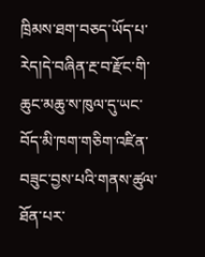ཁྲིམས་ཐག་བཅད་ཡོད་པ་རེད།དེ་བཞིན་རྔ་བ་རྫོང་གི་ཆུང་མཆུ་ས་ཁུལ་དུ་ཡང་བོད་མི་ཁག་གཅིག་འཛིན་བཟུང་བྱས་པའི་གནས་ཚུལ་ཐོན་པར་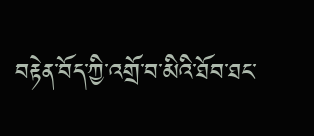བརྟེན་བོད་ཀྱི་འགྲོ་བ་མིའི་ཐོབ་ཐང་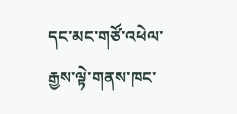དང་མང་གཙོ་འཕེལ་རྒྱས་ལྟེ་གནས་ཁང་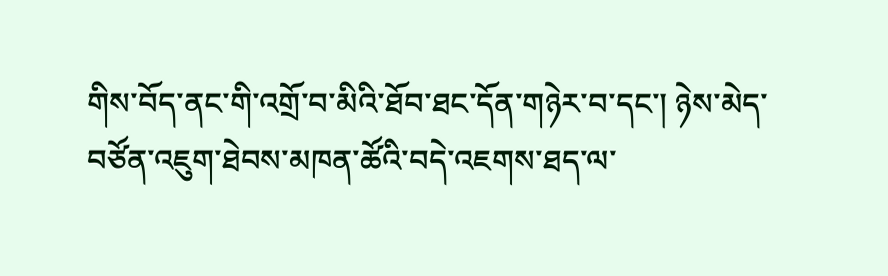གིས་བོད་ནང་གི་འགྲོ་བ་མིའི་ཐོབ་ཐང་དོན་གཉེར་བ་དང་། ཉེས་མེད་བཙོན་འཇུག་ཐེབས་མཁན་ཚོའི་བདེ་འཇགས་ཐད་ལ་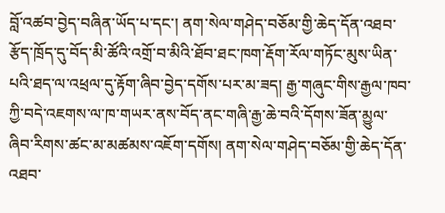བློ་འཚབ་བྱེད་བཞིན་ཡོད་པ་དང་། ནག་སེལ་གཤེད་བཅོམ་གྱི་ཆེད་དོན་འཐབ་རྩོད་ཁྲོད་དུ་བོད་མི་ཚོའི་འགྲོ་བ་མིའི་ཐོབ་ཐང་ཁག་རྡོག་རོལ་གཏོང་མུས་ཡིན་པའི་ཐད་ལ་འཕྲལ་དུ་རྟོག་ཞིབ་བྱེད་དགོས་པར་མ་ཟད། རྒྱ་གཞུང་གིས་རྒྱལ་ཁབ་ཀྱི་བདེ་འཇགས་ལ་ཁ་གཡར་ནས་བོད་ནང་གཞི་རྒྱ་ཆེ་བའི་དོགས་ཟོན་མྱུལ་ཞིབ་རིགས་ཚང་མ་མཚམས་འཇོག་དགོས། ནག་སེལ་གཤེད་བཅོམ་གྱི་ཆེད་དོན་འཐབ་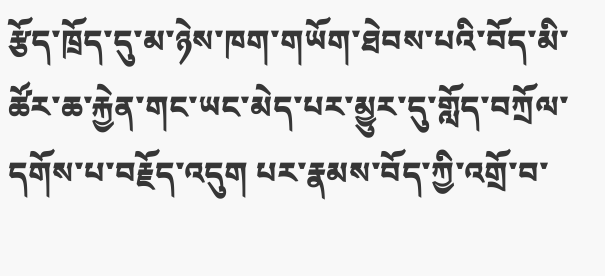རྩོད་ཁྲོད་དུ་མ་ཉེས་ཁག་གཡོག་ཐེབས་པའི་བོད་མི་ཚོར་ཆ་རྐྱེན་གང་ཡང་མེད་པར་མྱུར་དུ་གློད་བཀྲོལ་དགོས་པ་བརྗོད་འདུག པར་རྣམས་བོད་ཀྱི་འགྲོ་བ་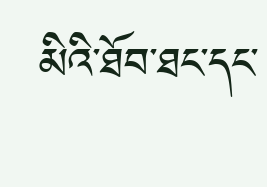མིའི་ཐོབ་ཐང་དང་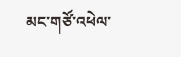མང་གཙོ་འཕེལ་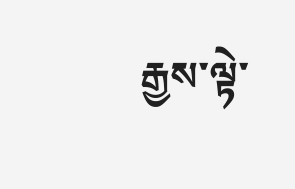རྒྱས་ལྟེ་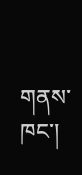གནས་ཁང་།